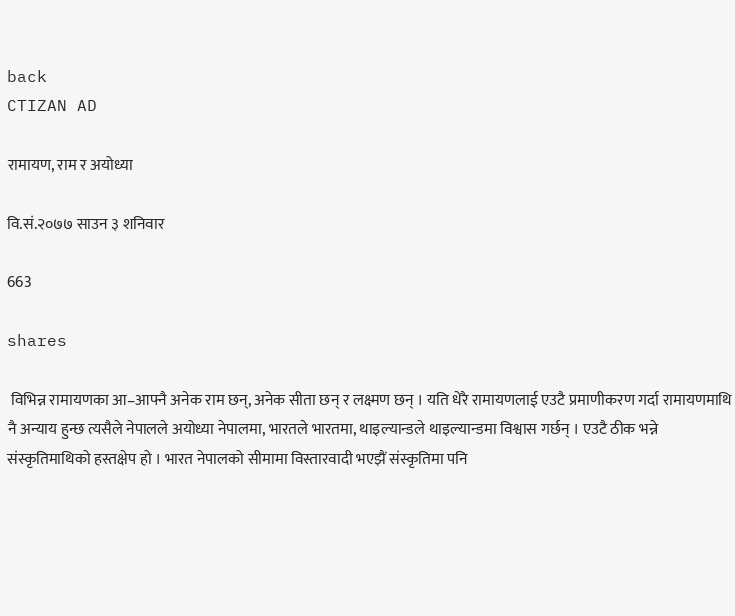back
CTIZAN AD

रामायण, राम र अयोध्या

वि.सं.२०७७ साउन ३ शनिवार

663

shares

 विभिन्न रामायणका आ–आफ्नै अनेक राम छन्, अनेक सीता छन् र लक्ष्मण छन् । यति धेरै रामायणलाई एउटै प्रमाणीकरण गर्दा रामायणमाथि नै अन्याय हुन्छ त्यसैले नेपालले अयोध्या नेपालमा, भारतले भारतमा, थाइल्यान्डले थाइल्यान्डमा विश्वास गर्छन् । एउटै ठीक भन्ने संस्कृतिमाथिको हस्तक्षेप हो । भारत नेपालको सीमामा विस्तारवादी भएझैं संस्कृतिमा पनि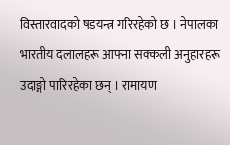विस्तारवादको षडयन्त्र गरिरहेको छ । नेपालका भारतीय दलालहरू आफ्ना सक्कली अनुहारहरू उदाङ्गो पारिरहेका छन् । रामायण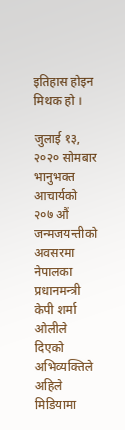इतिहास होइन मिथक हो ।

जुलाई १३, २०२० सोमबार भानुभक्त आचार्यको २०७ औं जन्मजयन्तीको अवसरमा नेपालका प्रधानमन्त्री केपी शर्मा ओलीले दिएको अभिव्यक्तिले अहिले मिडियामा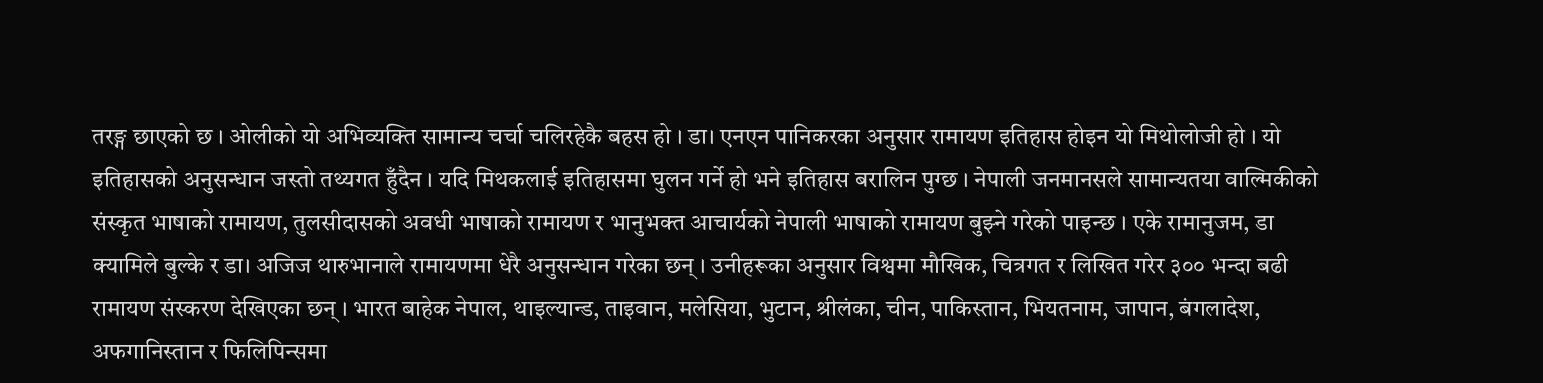तरङ्ग छाएको छ । ओलीको यो अभिव्यक्ति सामान्य चर्चा चलिरहेकै बहस हो । डा। एनएन पानिकरका अनुसार रामायण इतिहास होइन यो मिथोलोजी हो । यो इतिहासको अनुसन्धान जस्तो तथ्यगत हुँदैन । यदि मिथकलाई इतिहासमा घुलन गर्ने हो भने इतिहास बरालिन पुग्छ । नेपाली जनमानसले सामान्यतया वाल्मिकीको संस्कृत भाषाको रामायण, तुलसीदासको अवधी भाषाको रामायण र भानुभक्त आचार्यको नेपाली भाषाको रामायण बुझ्ने गरेको पाइन्छ । एके रामानुजम, डा क्यामिले बुल्के र डा। अजिज थारुभानाले रामायणमा धेरै अनुसन्धान गरेका छन् । उनीहरूका अनुसार विश्वमा मौखिक, चित्रगत र लिखित गरेर ३०० भन्दा बढी रामायण संस्करण देखिएका छन् । भारत बाहेक नेपाल, थाइल्यान्ड, ताइवान, मलेसिया, भुटान, श्रीलंका, चीन, पाकिस्तान, भियतनाम, जापान, बंगलादेश, अफगानिस्तान र फिलिपिन्समा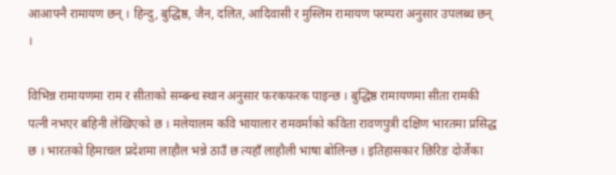आआफ्नै रामायण छन् । हिन्दु, बुद्धिष्ठ, जैन, दलित, आदिवासी र मुस्लिम रामायण परम्परा अनुसार उपलब्ध छन् ।

विभिन्न रामायणमा राम र सीताको सम्बन्ध स्थान अनुसार फरकफरक पाइन्छ । बुद्धिष्ठ रामायणमा सीता रामकी पत्नी नभएर बहिनी लेखिएको छ । मलेयालम कवि भायालार रामवर्माको कविता रावणपुत्री दक्षिण भारतमा प्रसिद्ध छ । भारतको हिमाचल प्रदेशमा लाहौल भन्ने ठाउँ छ त्यहाँ लाहौली भाषा बोलिन्छ । इतिहासकार छिरिङ दोर्जेका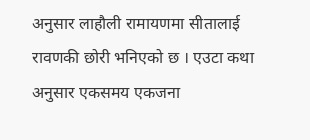अनुसार लाहौली रामायणमा सीतालाई रावणकी छोरी भनिएको छ । एउटा कथा अनुसार एकसमय एकजना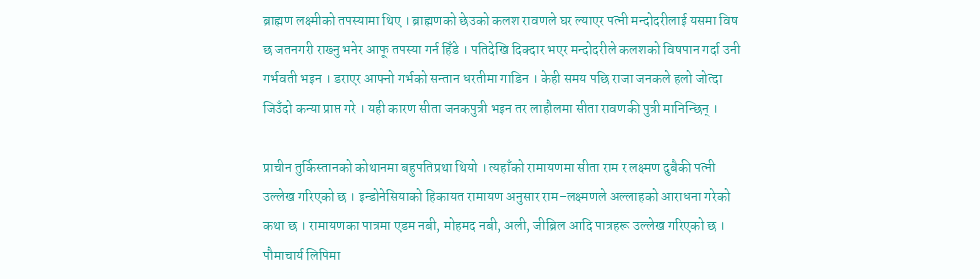ब्राह्मण लक्ष्मीको तपस्यामा थिए । ब्राह्मणको छेउको कलश रावणले घर ल्याएर पत्नी मन्दोदरीलाई यसमा विष छ जतनगरी राख्नु भनेर आफू तपस्या गर्न हिँडे । पतिदेखि दिक्दार भएर मन्दोदरीले कलशको विषपान गर्दा उनी गर्भवती भइन । डराएर आफ्नो गर्भको सन्तान धरतीमा गाडिन । केही समय पछि राजा जनकले हलो जोत्दा जिउँदो कन्या प्राप्त गरे । यही कारण सीता जनकपुत्री भइन तर लाहौलमा सीता रावणकी पुत्री मानिन्छिन् ।

प्राचीन तुर्किस्तानको कोथानमा बहुपतिप्रथा थियो । त्यहाँको रामायणमा सीता राम र लक्ष्मण दुबैकी पत्नी उल्लेख गरिएको छ । इन्डोनेसियाको हिकायत रामायण अनुसार राम–लक्ष्मणले अल्लाहको आराधना गरेको कथा छ । रामायणका पात्रमा एडम नबी, मोहमद नबी, अली, जीब्रिल आदि पात्रहरू उल्लेख गरिएको छ । पौमाचार्य लिपिमा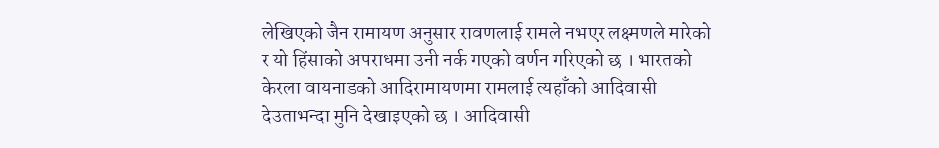लेखिएको जैन रामायण अनुसार रावणलाई रामले नभएर लक्ष्मणले मारेको र यो हिंसाको अपराधमा उनी नर्क गएको वर्णन गरिएको छ । भारतको केरला वायनाडको आदिरामायणमा रामलाई त्यहाँको आदिवासी देउताभन्दा मुनि देखाइएको छ । आदिवासी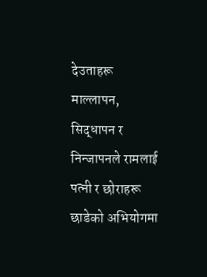देउताहरू माल्लापन, सिद्धापन र निन्जापनले रामलाई पत्नी र छोराहरू छाडेको अभियोगमा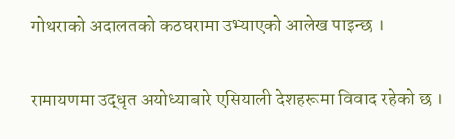गोथराको अदालतको कठघरामा उभ्याएको आलेख पाइन्छ ।

रामायणमा उद्धृत अयोध्याबारे एसियाली देशहरूमा विवाद रहेको छ ।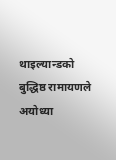थाइल्यान्डको बुद्धिष्ठ रामायणले अयोध्या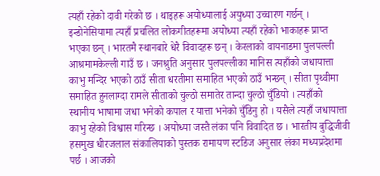त्यहाँ रहेको दावी गरेको छ । थाइहरू अयोध्यालाई अयुध्या उच्चारण गर्छन् । इन्डोनेसियामा त्यहाँ प्रचलित लोकगीतहरूमा अयोध्या त्यहाँ रहेको भाकाहरू प्राप्त भएका छन् । भारतमै स्थानबारे धेरै विवादहरू छन् । केरलाको वायनाडमा पुलपल्ली आश्रमामकेल्ली गाउँ छ । जनश्रुति अनुसार पुलपल्लीका मानिस त्यहाँको जधायात्ता काभु मन्दिर भएको ठाउँ सीता धरतीमा समाहित भएको ठाउँ भन्छन् । सीता पृथ्वीमा समाहित हुनलाग्दा रामले सीताको चुल्ठो समातेर तान्दा चुल्ठो चुँडियो । त्यहाँको स्थानीय भाषामा जधा भनेको कपाल र यात्ता भनेको चुँडिनु हो । यसैले त्यहाँ जधायात्ता काभु रहेको विश्वास गरिन्छ । अयोध्या जस्तै लंका पनि विवादित छ । भारतीय बुद्धिजीवी हसमुख धीरजलाल संकालियाको पुस्तक रामायण स्टडिज अनुसार लंका मध्यप्रदेशमा पर्छ । आजको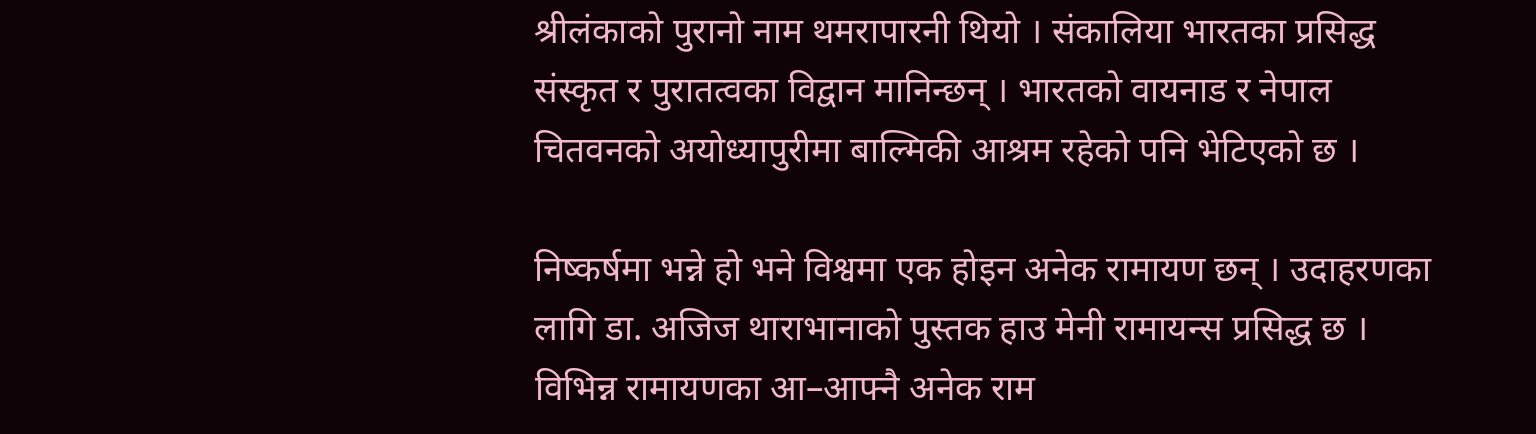श्रीलंकाको पुरानो नाम थमरापारनी थियो । संकालिया भारतका प्रसिद्ध संस्कृत र पुरातत्वका विद्वान मानिन्छन् । भारतको वायनाड र नेपाल चितवनको अयोध्यापुरीमा बाल्मिकी आश्रम रहेको पनि भेटिएको छ ।

निष्कर्षमा भन्ने हो भने विश्वमा एक होइन अनेक रामायण छन् । उदाहरणका लागि डा. अजिज थाराभानाको पुस्तक हाउ मेनी रामायन्स प्रसिद्ध छ । विभिन्न रामायणका आ–आफ्नै अनेक राम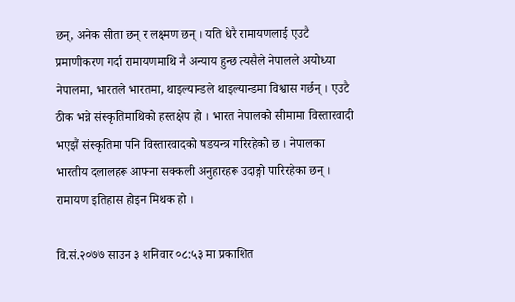छन्, अनेक सीता छन् र लक्ष्मण छन् । यति धेरै रामायणलाई एउटै प्रमाणीकरण गर्दा रामायणमाथि नै अन्याय हुन्छ त्यसैले नेपालले अयोध्या नेपालमा, भारतले भारतमा, थाइल्यान्डले थाइल्यान्डमा विश्वास गर्छन् । एउटै ठीक भन्ने संस्कृतिमाथिको हस्तक्षेप हो । भारत नेपालको सीमामा विस्तारवादी भएझैं संस्कृतिमा पनि विस्तारवादको षडयन्त्र गरिरहेको छ । नेपालका भारतीय दलालहरू आफ्ना सक्कली अनुहारहरू उदाङ्गो पारिरहेका छन् । रामायण इतिहास होइन मिथक हो ।

वि.सं.२०७७ साउन ३ शनिवार ०८:५३ मा प्रकाशित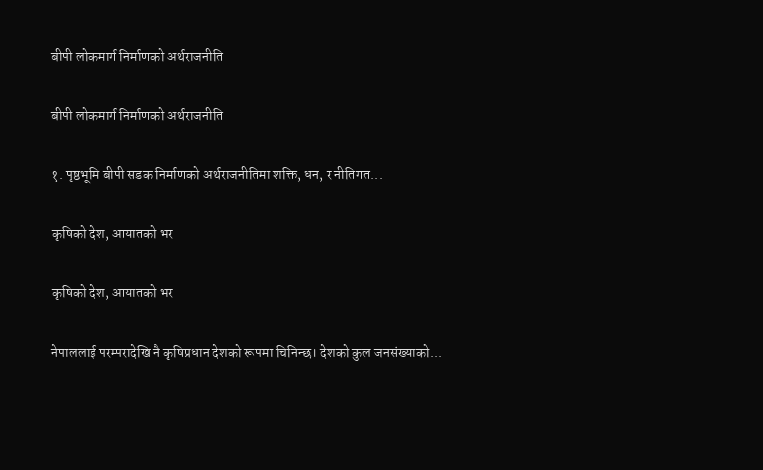बीपी लोकमार्ग निर्माणको अर्थराजनीति

बीपी लोकमार्ग निर्माणको अर्थराजनीति

१. पृष्ठभूमि बीपी सडक निर्माणको अर्थराजनीतिमा शक्ति, धन, र नीतिगत...

कृषिको देश, आयातको भर

कृषिको देश, आयातको भर

नेपाललाई परम्परादेखि नै कृषिप्रधान देशको रूपमा चिनिन्छ। देशको कुल जनसंख्याको...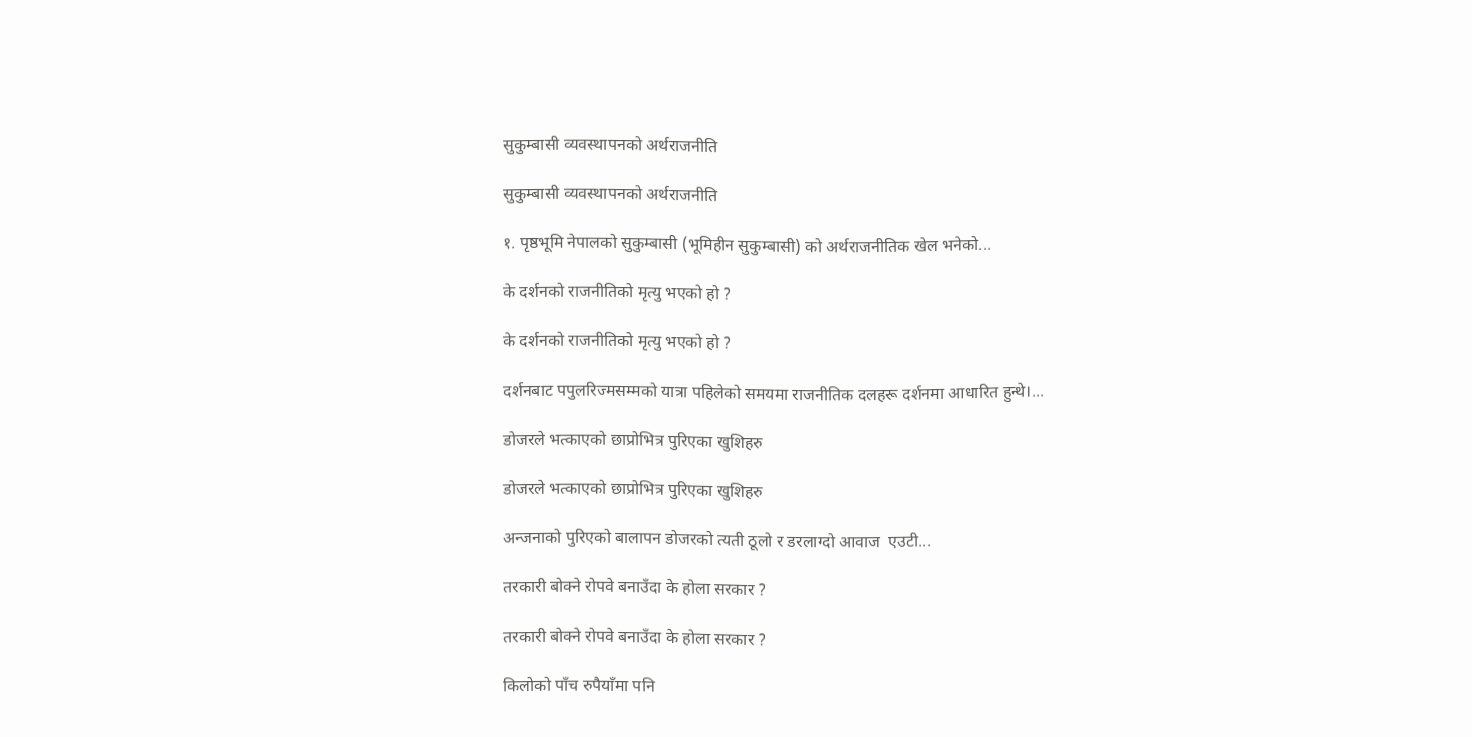सुकुम्बासी व्यवस्थापनको अर्थराजनीति

सुकुम्बासी व्यवस्थापनको अर्थराजनीति

१. पृष्ठभूमि नेपालको सुकुम्बासी (भूमिहीन सुकुम्बासी) को अर्थराजनीतिक खेल भनेको...

के दर्शनको राजनीतिको मृत्यु भएको हो ?

के दर्शनको राजनीतिको मृत्यु भएको हो ?

दर्शनबाट पपुलरिज्मसम्मको यात्रा पहिलेको समयमा राजनीतिक दलहरू दर्शनमा आधारित हुन्थे।...

डोजरले भत्काएको छाप्रोभित्र पुरिएका खुशिहरु

डोजरले भत्काएको छाप्रोभित्र पुरिएका खुशिहरु

अन्जनाको पुरिएको बालापन डोजरको त्यती ठूलो र डरलाग्दो आवाज  एउटी...

तरकारी बोक्ने रोपवे बनाउँदा के होला सरकार ?

तरकारी बोक्ने रोपवे बनाउँदा के होला सरकार ?

किलोको पाँच रुपैयाँमा पनि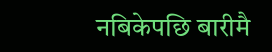नबिकेपछि बारीमै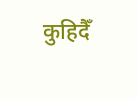कुहिदैँ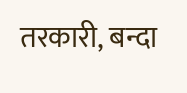तरकारी, बन्दा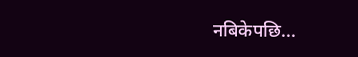नबिकेपछि...